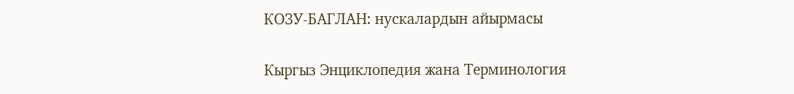КОЗУ-БАГЛАН: нускалардын айырмасы

Кыргыз Энциклопедия жана Терминология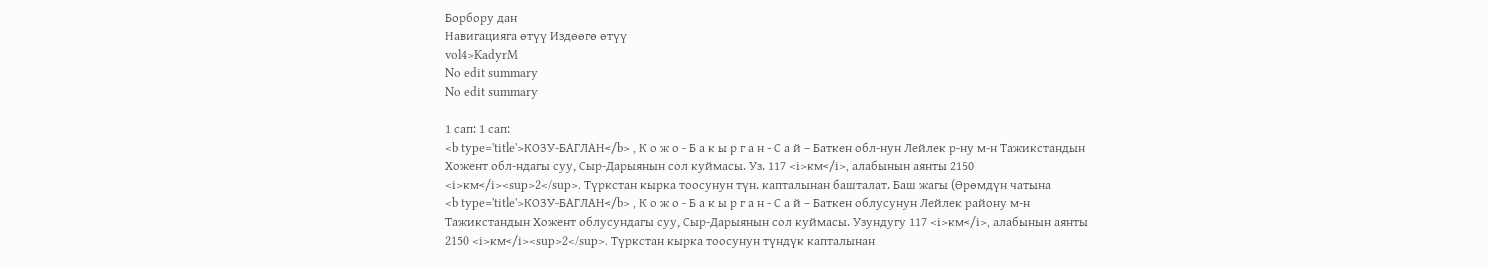Борбору дан
Навигацияга өтүү Издөөгө өтүү
vol4>KadyrM
No edit summary
No edit summary

1 сап: 1 сап:
<b type='title'>КОЗУ-БАГЛАН</b> , К о ж о - Б а к ы р г а н - С а й – Баткен обл-нун Лейлек р-ну м-н Тажикстандын Хожент обл-ндагы суу, Сыр-Дарыянын сол куймасы. Уз. 117 <i>км</i>, алабынын аянты 2150 <i>км</i><sup>2</sup>. Түркстан кырка тоосунун түн. капталынан башталат. Баш жагы (Өрөмдүн чатына
<b type='title'>КОЗУ-БАГЛАН</b> , К о ж о - Б а к ы р г а н - С а й – Баткен облусунун Лейлек району м-н Тажикстандын Хожент облусундагы суу, Сыр-Дарыянын сол куймасы. Узундугу 117 <i>км</i>, алабынын аянты 2150 <i>км</i><sup>2</sup>. Түркстан кырка тоосунун түндүк капталынан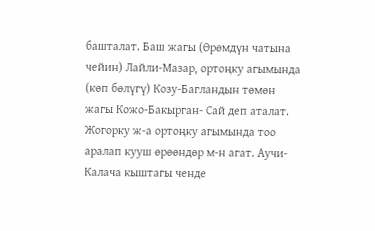башталат. Баш жагы (Өрөмдүн чатына чейин) Лайли-Мазар, ортоңку агымында (көп бөлүгү) Козу-Багландын төмөн жагы Кожо-Бакырган- Сай деп аталат. Жогорку ж-а ортоңку агымында тоо аралап кууш өрөөндөр м-н агат. Аучи-Калача кыштагы ченде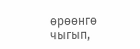өрөөнгө чыгып,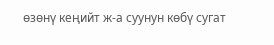өзөнү кеңийт ж-а суунун көбү сугат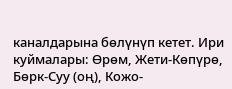каналдарына бөлүнүп кетет. Ири куймалары: Өрөм, Жети-Көпүрө, Бөрк-Суу (оң), Кожо-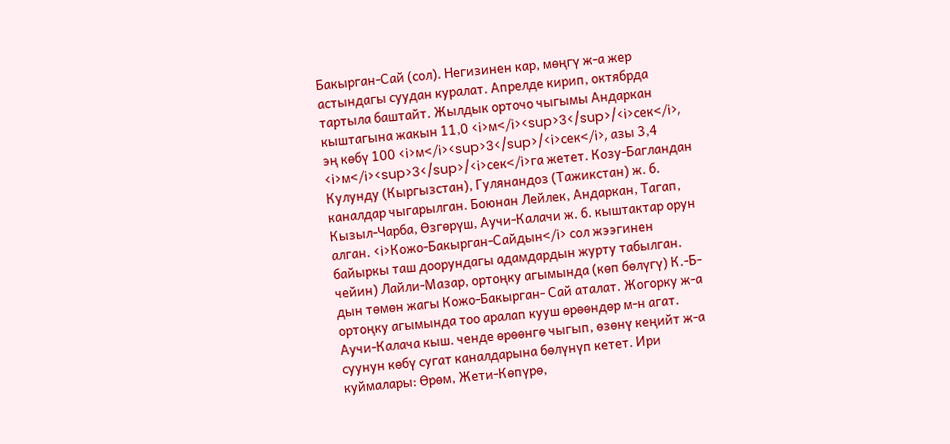Бакырган-Сай (сол). Негизинен кар, мөңгү ж-а жер астындагы суудан куралат. Апрелде кирип, октябрда тартыла баштайт. Жылдык орточо чыгымы Андаркан кыштагына жакын 11,0 <i>м</i><sup>3</sup>/<i>сек</i>, эң көбү 100 <i>м</i><sup>3</sup>/<i>сек</i>, азы 3,4 <i>м</i><sup>3</sup>/<i>сек</i>га жетет. Козу-Багландан Кулунду (Кыргызстан), Гулянандоз (Тажикстан) ж. б. каналдар чыгарылган. Боюнан Лейлек, Андаркан, Тагап, Кызыл-Чарба, Өзгөрүш, Аучи-Калачи ж. б. кыштактар орун алган. <i>Кожо-Бакырган-Сайдын</i> сол жээгинен байыркы таш доорундагы адамдардын журту табылган.
чейин) Лайли-Мазар, ортоңку агымында (көп бөлүгү) К.-Б-дын төмөн жагы Кожо-Бакырган- Сай аталат. Жогорку ж-а ортоңку агымында тоо аралап кууш өрөөндөр м-н агат. Аучи-Калача кыш. ченде өрөөнгө чыгып, өзөнү кеңийт ж-а суунун көбү сугат каналдарына бөлүнүп кетет. Ири куймалары: Өрөм, Жети-Көпүрө,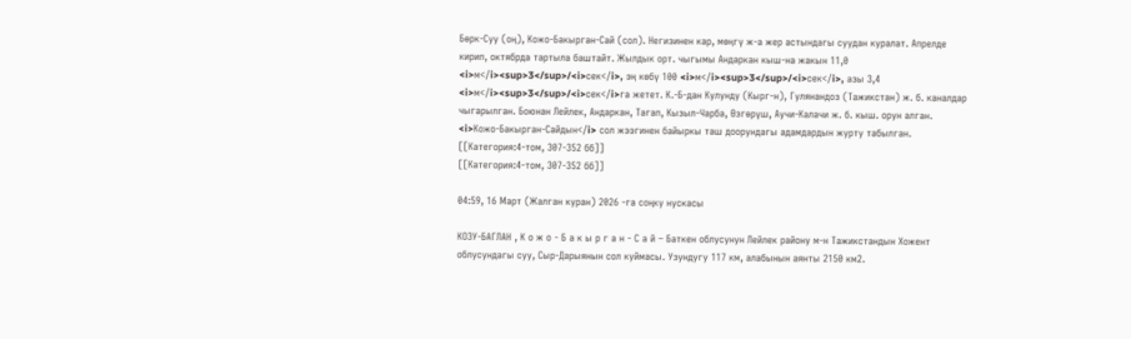Бөрк-Суу (оң), Кожо-Бакырган-Сай (сол). Негизинен кар, мөңгү ж-а жер астындагы суудан куралат. Апрелде кирип, октябрда тартыла баштайт. Жылдык орт. чыгымы Андаркан кыш-на жакын 11,0 <i>м</i><sup>3</sup>/<i>сек</i>, эң көбү 100 <i>м</i><sup>3</sup>/<i>сек</i>, азы 3,4 <i>м</i><sup>3</sup>/<i>сек</i>га жетет. К.-Б-дан Кулунду (Кырг-н), Гулянандоз (Тажикстан) ж. б. каналдар чыгарылган. Боюнан Лейлек, Андаркан, Тагап, Кызыл-Чарба, Өзгөрүш, Аучи-Калачи ж. б. кыш. орун алган. <i>Кожо-Бакырган-Сайдын</i> сол жээгинен байыркы таш доорундагы адамдардын журту табылган.
[[Категория:4-том, 307-352 бб]]
[[Категория:4-том, 307-352 бб]]

04:59, 16 Март (Жалган куран) 2026 -га соңку нускасы

КОЗУ-БАГЛАН , К о ж о - Б а к ы р г а н - С а й – Баткен облусунун Лейлек району м-н Тажикстандын Хожент облусундагы суу, Сыр-Дарыянын сол куймасы. Узундугу 117 км, алабынын аянты 2150 км2.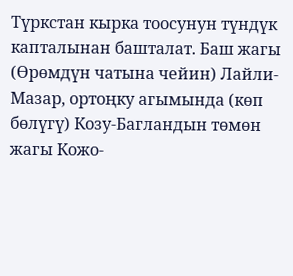Түркстан кырка тоосунун түндүк капталынан башталат. Баш жагы (Өрөмдүн чатына чейин) Лайли-Мазар, ортоңку агымында (көп бөлүгү) Козу-Багландын төмөн жагы Кожо-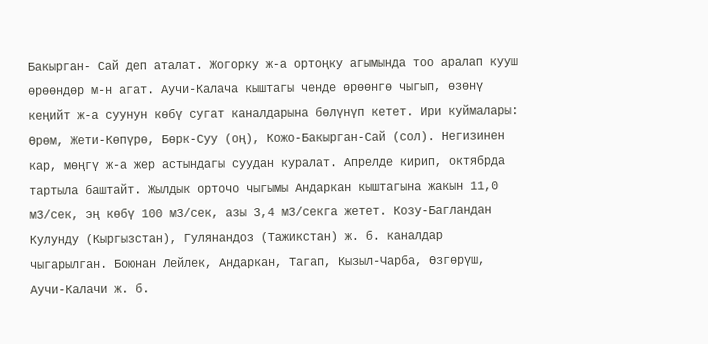Бакырган- Сай деп аталат. Жогорку ж-а ортоңку агымында тоо аралап кууш өрөөндөр м-н агат. Аучи-Калача кыштагы ченде өрөөнгө чыгып, өзөнү кеңийт ж-а суунун көбү сугат каналдарына бөлүнүп кетет. Ири куймалары: Өрөм, Жети-Көпүрө, Бөрк-Суу (оң), Кожо-Бакырган-Сай (сол). Негизинен кар, мөңгү ж-а жер астындагы суудан куралат. Апрелде кирип, октябрда тартыла баштайт. Жылдык орточо чыгымы Андаркан кыштагына жакын 11,0 м3/сек, эң көбү 100 м3/сек, азы 3,4 м3/секга жетет. Козу-Багландан Кулунду (Кыргызстан), Гулянандоз (Тажикстан) ж. б. каналдар чыгарылган. Боюнан Лейлек, Андаркан, Тагап, Кызыл-Чарба, Өзгөрүш, Аучи-Калачи ж. б.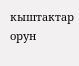кыштактар орун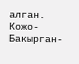алган. Кожо-Бакырган-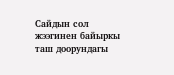Сайдын сол жээгинен байыркы таш доорундагы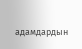адамдардын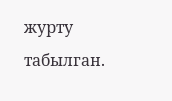журту табылган.